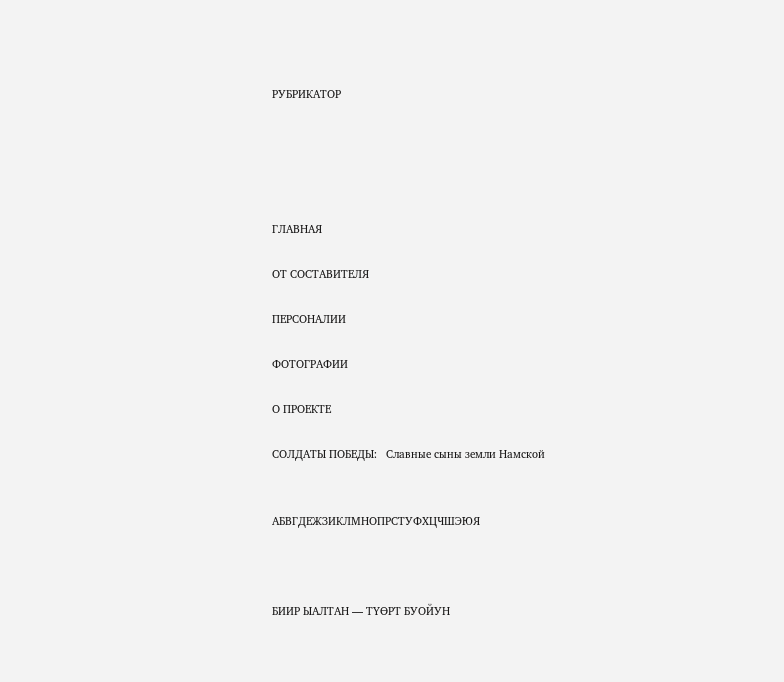РУБРИКАТОР





ГЛАВНАЯ

ОТ СОСТАВИТЕЛЯ

ПЕРСОНАЛИИ

ФОТОГРАФИИ

О ПРОЕКТЕ

СОЛДАТЫ ПОБЕДЫ:   Славные сыны земли Намской


АБВГДЕЖЗИКЛМНОПРСТУФХЦЧШЭЮЯ



БИИР ЫАЛТАН — ТҮӨРТ БУОЙУН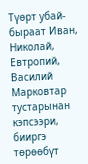Түөрт убай-быраат Иван, Николай, Евтропий, Василий Марковтар тустарынан кэпсээри, бииргэ төрөөбүт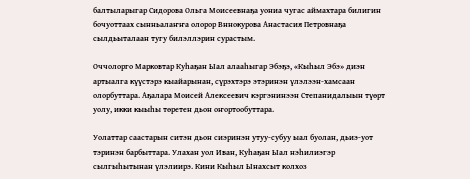балтыларыгар Сидорова Ольга Моисеевнаҕа уониа чугас аймахтара билигин бочуоттаах сынньалаҥҥа олорор Вннокурова Анастасия Петровнаҕа сылдьыталаан тугу билэллэрин сурастым.

Оччолорго Марковтар Куһаҕан Ыал алааһыгар Эбэҕэ, «Кыһыл Эбэ» диэн артыалга күүстэрэ кыайарынан, сүрэхтэрэ этэринэн үлэлээн-хамсаан олорбуттара. Аҕалара Моисей Алексеевич кэргэнинээн Степанидалыын түөрт уолу, икки кыыһы төретен дьон оҥортообуттара.

Уолаттар саастарын ситэн дьон сиэринэн утуу-субуу ыал буолан, дьиэ-уот тэринэн барбыттара. Улахан уол Иван, Куһаҕан Ыал нэһилиэгэр сылгыһытынан үлэлиирэ. Кини Кыһыл Ынахсыт колхоз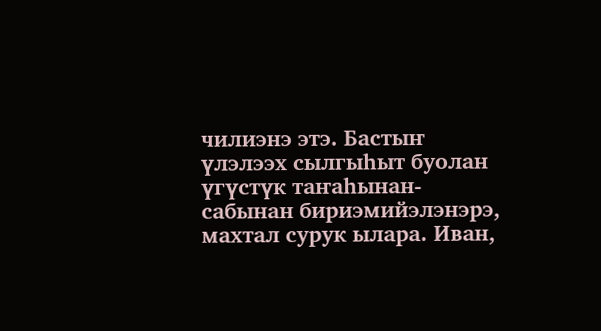чилиэнэ этэ. Бастыҥ үлэлээх сылгыһыт буолан үгүстүк таҥаһынан-сабынан бириэмийэлэнэрэ, махтал сурук ылара. Иван,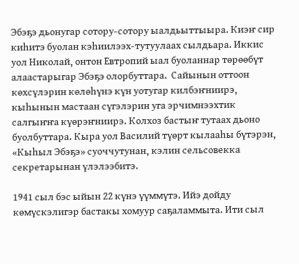Эбэҕэ дьонугар сотору-сотору ыалдьыттыыра. Киэҥ сир киһитэ буолан кэһиилээх-тутуулаах сылдьара. Иккис уол Николай, онтон Евтропий ыал буоланнар төрөөбүт алаастарыгар Эбэҕэ олорбуттара.  Сайынын оттоон көхсүлэрин көлөһүнэ күн уотугар килбэҥниирэ, кыһынын мастаан сүгэлэрин уга эрчимнээхтик салгыҥҥа күөрэҥниирэ. Колхоз бастыҥ тутаах дьоно буолбуттара. Кыра уол Василий түөрт кылааһы бүтэрэн, «Кыһыл Эбэҕэ» суоччутунан, кэлин сельсовекка секретарынан үлэлээбитэ.

1941 сыл бэс ыйын 22 күнэ үүммүтэ. Ийэ дойду көмүскэлигэр бастакы хомуур саҕаламмыта. Ити сыл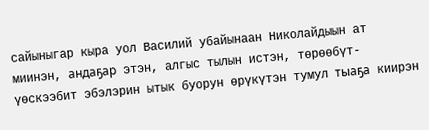сайыныгар кыра уол Василий убайынаан Николайдыын ат миинэн, андаҕар этэн, алгыс тылын истэн, төрөөбүт-үөскээбит эбэлэрин ытык буорун өрүкүтэн тумул тыаҕа киирэн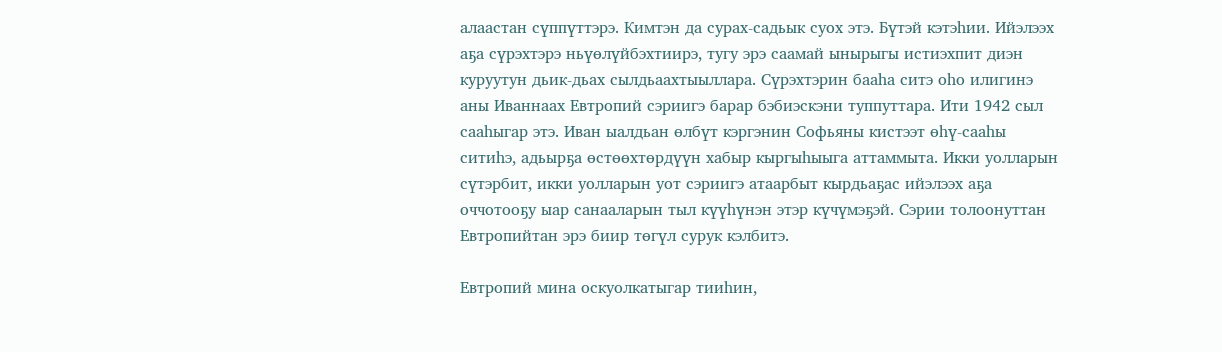алаастан сүппүттэрэ. Кимтэн да сурах-садьык суох этэ. Бүтэй кэтэһии. Ийэлээх аҕа сүрэхтэрэ ньүөлүйбэхтиирэ, тугу эрэ саамай ынырыгы истиэхпит диэн куруутун дьик-дьах сылдьаахтыыллара. Сүрэхтэрин бааһа ситэ оһо илигинэ аны Иваннаах Евтропий сэриигэ барар бэбиэскэни туппуттара. Ити 1942 сыл сааһыгар этэ. Иван ыалдьан өлбүт кэргэнин Софьяны кистээт өһү-сааһы ситиһэ, адьырҕа өстөөхтөрдүүн хабыр кыргыһыыга аттаммыта. Икки уолларын сүтэрбит, икки уолларын уот сэриигэ атаарбыт кырдьаҕас ийэлээх аҕа оччотооҕу ыар санааларын тыл күүһүнэн этэр күчүмэҕэй. Сэрии толоонуттан Евтропийтан эрэ биир төгүл сурук кэлбитэ.

Евтропий мина оскуолкатыгар тииһин,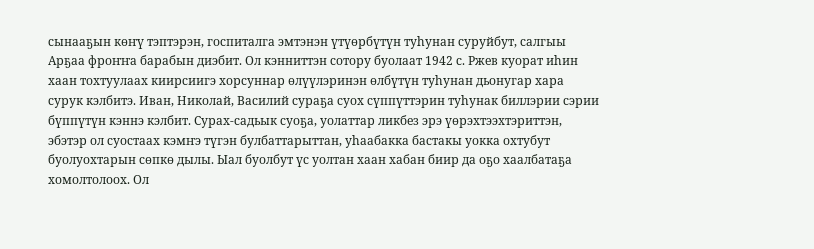сынааҕын көҥү тэптэрэн, госпиталга эмтэнэн үтүөрбүтүн туһунан суруйбут, салгыы Арҕаа фроҥҥа барабын диэбит. Ол кэнниттэн сотору буолаат 1942 с. Ржев куорат иһин хаан тохтуулаах киирсиигэ хорсуннар өлүүлэринэн өлбүтүн туһунан дьонугар хара сурук кэлбитэ. Иван, Николай, Василий сураҕа суох сүппүттэрин туһунак биллэрии сэрии бүппүтүн кэннэ кэлбит. Сурах-садьык суоҕа, уолаттар ликбез эрэ үөрэхтээхтэриттэн, эбэтэр ол суостаах кэмҥэ түгэн булбаттарыттан, уһаабакка бастакы уокка охтубут буолуохтарын сөпкө дылы. Ыал буолбут үс уолтан хаан хабан биир да оҕо хаалбатаҕа хомолтолоох. Ол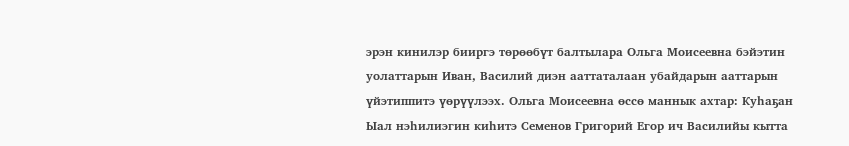эрэн кинилэр бииргэ төрөөбүт балтылара Ольга Моисеевна бэйэтин уолаттарын Иван, Василий диэн ааттаталаан убайдарын ааттарын үйэтиппитэ үөрүүлээх. Ольга Моисеевна өссө маннык ахтар: Куһаҕан Ыал нэһилиэгин киһитэ Семенов Григорий Егор ич Василийы кытта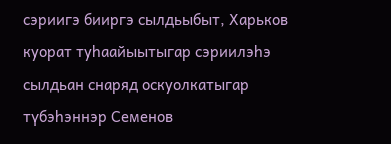сэриигэ бииргэ сылдьыбыт, Харьков куорат туһаайыытыгар сэриилэһэ сылдьан снаряд оскуолкатыгар түбэһэннэр Семенов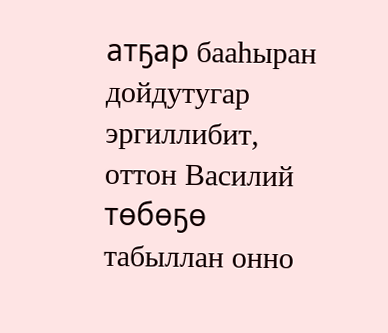атҕар бааһыран дойдутугар эргиллибит, оттон Василий төбөҕө табыллан онно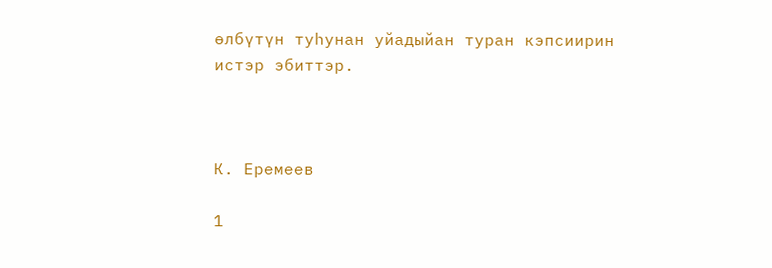өлбүтүн туһунан уйадыйан туран кэпсиирин истэр эбиттэр.



К. Еремеев

1